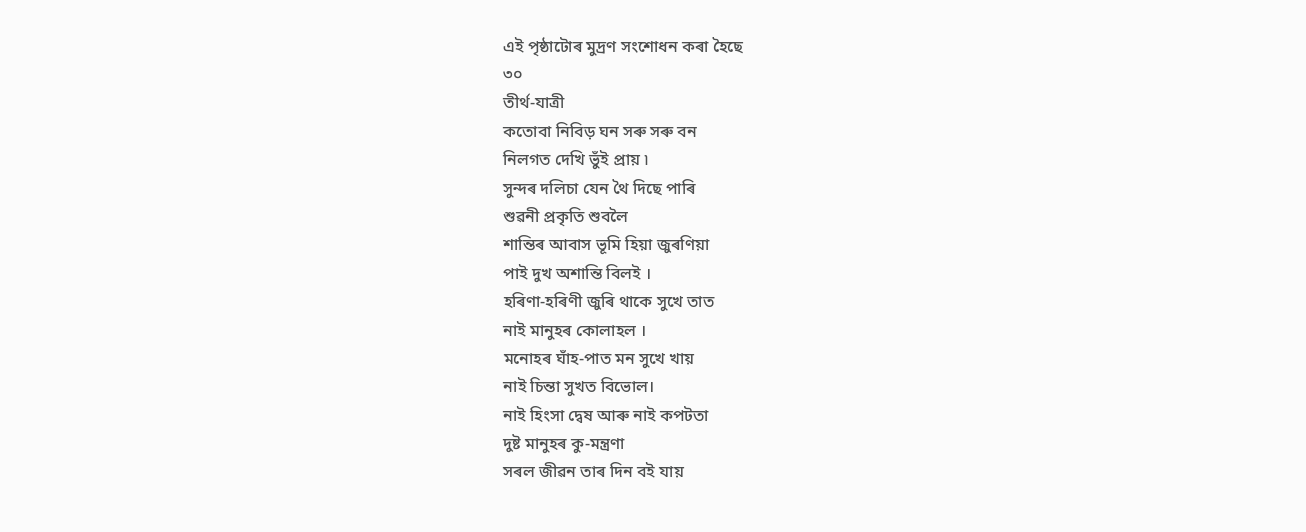এই পৃষ্ঠাটোৰ মুদ্ৰণ সংশোধন কৰা হৈছে
৩০
তীৰ্থ-যাত্ৰী
কতোবা নিবিড় ঘন সৰু সৰু বন
নিলগত দেখি ভুঁই প্ৰায় ৷
সুন্দৰ দলিচা যেন থৈ দিছে পাৰি
শুৱনী প্রকৃতি শুবলৈ
শান্তিৰ আবাস ভূমি হিয়া জুৰণিয়া
পাই দুখ অশান্তি বিলই ।
হৰিণা-হৰিণী জুৰি থাকে সুখে তাত
নাই মানুহৰ কোলাহল ।
মনোহৰ ঘাঁহ-পাত মন সুখে খায়
নাই চিন্তা সুখত বিভোল।
নাই হিংসা দ্বেষ আৰু নাই কপটতা
দুষ্ট মানুহৰ কু-মন্ত্ৰণা
সৰল জীৱন তাৰ দিন বই যায়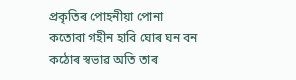প্ৰকৃতিৰ পোহনীয়া পোনা
কতোবা গহীন হাবি ঘোৰ ঘন বন
কঠোৰ স্বভাৱ অতি তাৰ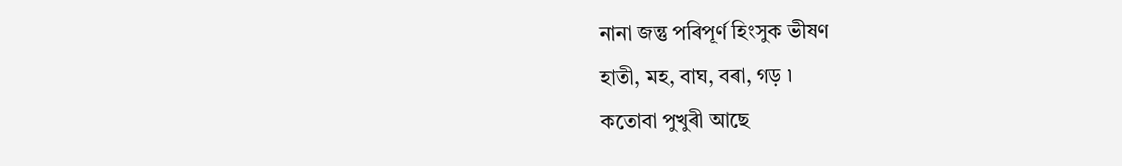নানা জন্তু পৰিপূৰ্ণ হিংসুক ভীষণ
হাতী, মহ, বাঘ, বৰা, গড় ৷
কতোবা পুখুৰী আছে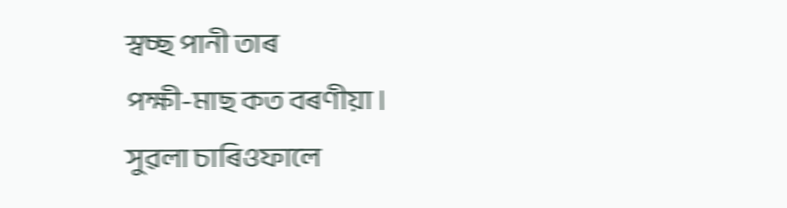স্বচ্ছ পানী তাৰ
পক্ষী-মাছ কত বৰণীয়া ।
সুৱলা চাৰিওফালে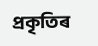প্ৰকৃতিৰ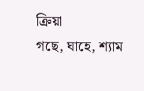ক্ৰিয়া
গছে, ঘাহে, শ্যাম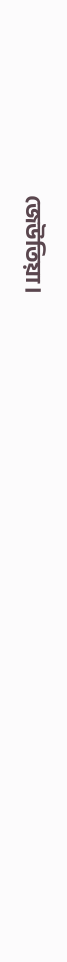জেউতিয়া।